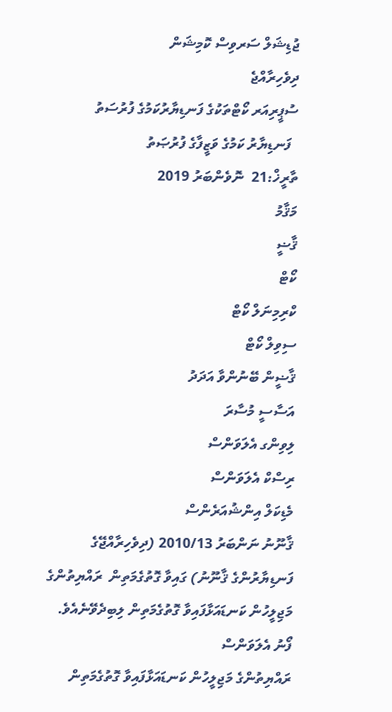ޖުޑިޝަލް ސަރވިސް ކޮމިޝަން
ދިވެހިރާއްޖެ
ސުޕީރިއަރ ކޯޓްތަކުގެ ފަނޑިޔާރުކަމުގެ ފުރުސަތު
  ފަނޑިޔާރު ކަމުގެ ވަޒީފާގެ ފުރުޞަތު
ތާރީޚް:21  ނޮވެންބަރު 2019
މަޤާމު
ޤާޟީ
ކޯޓް
ކްރިމިނަލް ކޯޓް
ސިވިލް ކޯޓް
ޤާޟީން ބޭނުންވާ އަދަދު
އަސާސީ މުސާރަ
ލިވިންގ އެލަވަންސް
ރިސްކް އެލަވަންސް
މެޑިކަލް އިންޝުއަރެންސް
ޤާނޫނު ނަންބަރު 2010/13 (ދިވެހިރާއްޖޭގެ ފަނޑިޔާރުންގެ ޤާނޫނު) ގައިވާ ގޮތުގެމަތިން  ރައްޔިތުންގެ މަޖިލީހުން ކަނޑައަޅާފައިވާ ގޮތުގެމަތިން ލިބިދެވޭނެއެވެ.
ފޯނު އެލަވަންސް
ރައްޔިތުންގެ މަޖިލީހުން ކަނޑައަޅާފައިވާ ގޮތުގެމަތިން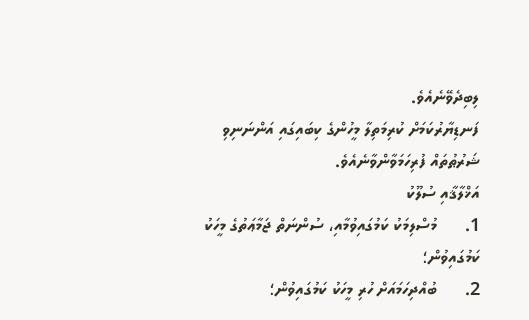ލިބިދެވޭނެއެވެ.
ފަނޑިޔާރުކަމަށް ކުރިމަތިލާ މީހުންގެ ކިބައިގައި އަންނަނިވި ޝަރުޠުތައް ފުރިހަމަވާންވާނެއެވެ.
އަޚްލާޤާއި ސުލޫކު
1.      މުސްލިމަކު ކަމުގައިވުމާއި، ސުންނަތް ޖަމާޢަތުގެ މީހަކު ކަމުގައިވުން؛
2.      ބުއްދިހަމައަށް ހުރި މީހަކު ކަމުގައިވުން؛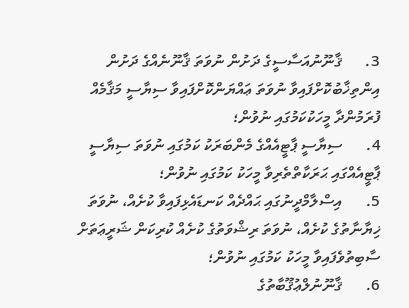3.      ޤާނޫނުއަސާސީގެ ދަށުން ނުވަތަ ޤާނޫނެއްގެ ދަށުން އިންތިޚާބުކޮށްފައިވާ ނުވަތަ ޢައްޔަންކޮށްފައިވާ ސިޔާސީ މަޤާމެއް ފުރަމުންދާ މީހަކުކަމުގައި ނުވުން؛
4.      ސިޔާސީ ޕާޓީއެއްގެ މެންބަރަކު ކަމުގައި ނުވަތަ ސިޔާސީ ޕާޓީއެއްގައި ޙަރަކާތްތެރިވާ މީހަކު ކަމުގައި ނުވުން؛
5.      އިސްލާމްދީނުގައި ޙައްދެއް ކަނޑައެޅިފައިވާ ކުށެއް، ނުވަތަ ޚިޔާނާތުގެ ކުށެއް، ނުވަތަ ރިޝްވަތުގެ ކުށެއް ކުރިކަން ޝަރީޢަތަށް ސާބިތުވެފައިވާ މީހަކު ކަމުގައި ނުވުން؛
6.      ޤާނޫނުލްޢުޤޫބާތުގެ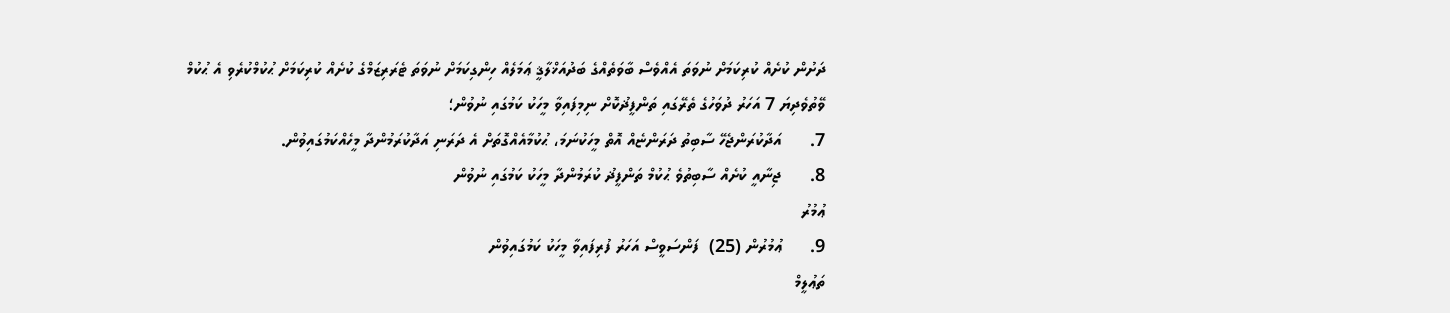ދަށުން ކުށެއް ކުރިކަމަށް ނުވަތަ އެއްވެސް ބާވަތެއްގެ ބަދުއަޚްލާޤީ ޢަމަލެއް ހިންގިކަމަށް ނުވަތަ ޓެރަރިޒަމްގެ ކުށެއް ކުރިކަމަށް ޙުކުމްކުރެވި އެ ޙުކުމް ވޭތުވެދިޔަ 7 އަހަރު ދުވަހުގެ ތެރޭގައި ތަންފީޛުކޮށް ނިމިފައިވާ މީހަކު ކަމުގައި ނުވުން؛
7.      އަދާކުރަންޖެހޭ ސާބިތު ދަރަންޏެއް އޮތް މީހަކުނަމަ، ޙުކުމާއެއްގޮތަށް އެ ދަރަނި އަދާކުރަމުންދާ މީހެއްކަމުގައިވުން.
8.      ޖިނާއީ ކުށެއް ސާބިތުވެ ޙުކުމް ތަންފީޛު ކުރަމުންދާ މީހަކު ކަމުގައި ނުވުން
ޢުމުރު
9.      ޢުމުރުން (25)  ފަންސަވީސް އަހަރު ފުރިފައިވާ މީހަކު ކަމުގައިވުން
ތަޢުލީމް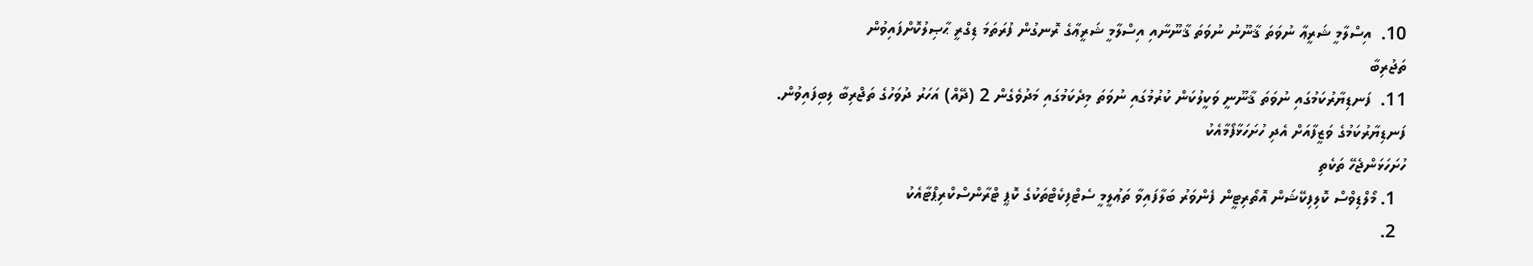10.  އިސްލާމީ ޝަރީޢާ ނުވަތަ ޤާނޫނު ނުވަތަ ޤާނޫނާއި އިސްލާމީ ޝަރީޢާގެ ރޮނގުން ފުރަތަމަ ޑިގްރީ ޙާޞިލުކޮށްފައިވުން
ތަޖުރިބާ
11.  ފަނޑިޔާރުކަމުގައި ނުވަތަ ޤާނޫނީ ވަކީލުކަން ކުރުމުގައި ނުވަތަ މިދެކަމުގައި މަދުވެގެން 2 (ދޭއް) އަހަރު ދުވަހުގެ ތަޖްރިބާ ލިބިފައިވުން.
ފަނޑިޔާރުކަމުގެ ވަޒީފާއަށް އެދި ހުށަހަޅާފޯމާއެކު
ހުށަހަޅަންޖެހޭ ތަކެތި
  1. މޯލްޑިވްސް ކޮލިފިކޭޝަން އޮތޯރިޓީން ފެންވަރު ބަލާފައިވާ ތަޢުލީމީ ސެޓްފިކެޓްތަކުގެ ކޮޕީ ޓްރާންސްކްރިޕްޓާއެކު
  2.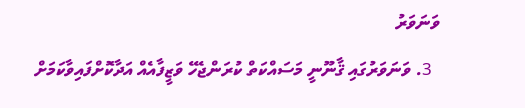ވަނަވަރު
  3. ވަނަވަރުގައި ޤާނޫނީ މަސައްކަތް ކުރަންޖެހޭ ވަޒީފާއެއް އަދާކޮށްފައިވާކަމަށް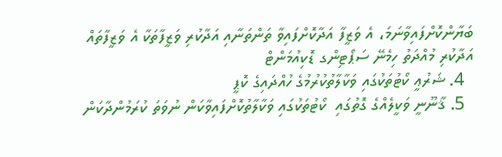ބަޔާންކޮށްފައިވާނަމަ، އެ ވަޒީފާ އަދާކޮށްފައިވާ ތަންތަނާއި އަދާކުރި ވަޒީފާތަކާ އެ ވަޒީފާތައް އަދާކުރި މުއްދަތު ހިމެނޭ ސަޕޯޓިންގ ޑޮކިއުމަންޓް
  4. ޝަރުޢީ ކޯޓުތަކުގައި ވަކާލާތުކުރުމުގެ ހުއްދައިގެ ކޮޕީ
  5. ޤާނޫނީ ވަކީލެއްގެ ގޮތުގައި  ކޯޓުތަކުގައި ވަކާލާތުކޮށްފައިވާކަން ނުވަތަ ކުރަމުންދާކަން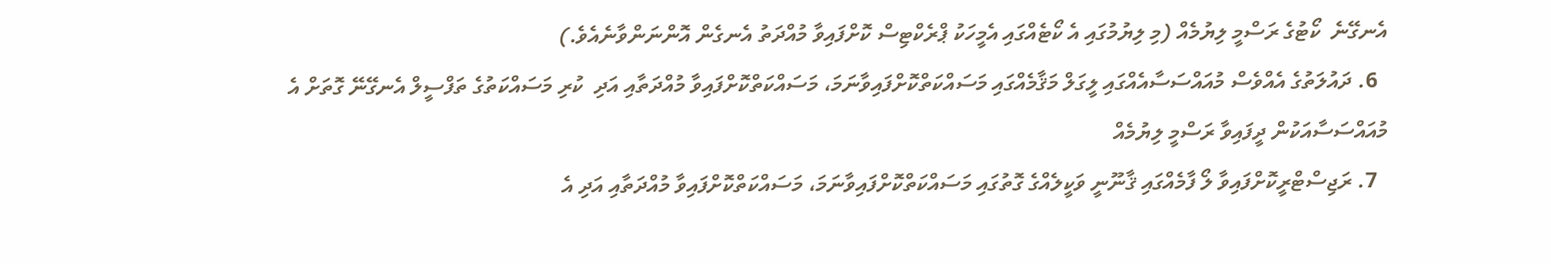އެނގޭނެ  ކޯޓުގެ ރަސްމީ ލިޔުމެއް (މި ލިޔުމުގައި އެ ކޯޓެއްގައި އެމީހަކު ޕްރެކްޓިސް ކޮށްފައިވާ މުއްދަތު އެނގެން އޮންނަންވާނެއެވެ.)
  6. ދައުލަތުގެ އެއްވެސް މުއައްސަސާއެއްގައި ލީގަލް މަޤާމެއްގައި މަސައްކަތްކޮށްފައިވާނަމަ، މަސައްކަތްކޮށްފައިވާ މުއްދަތާއި އަދި  ކުރި މަސައްކަތުގެ ތަފްސީލް އެނގޭނޭ ގޮތަށް އެ މުއައްސަސާއަކުން ދީފައިވާ ރަސްމީ ލިޔުމެއް
  7. ރަޖިސްޓްރީކޮށްފައިވާ ލޯ ފާމެއްގައި ޤާނޫނީ ވަކީލެއްގެ ގޮތުގައި މަސައްކަތްކޮށްފައިވާނަމަ، މަސައްކަތްކޮށްފައިވާ މުއްދަތާއި އަދި އެ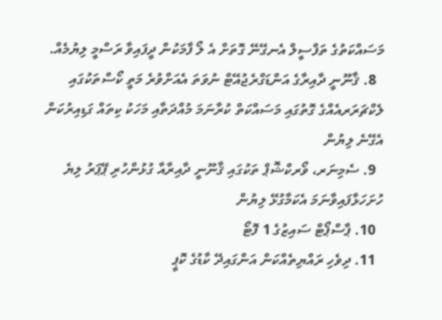މަސައްކަތުގެ ތަފްސީލް އެނގޭނޭ ގޮތަށް އެ ލޯ ފާމަކުން ދީފައިވާ ރަސްމީ ލިޔުމެއް.
  8. ޤާނޫނީ ދާއިރާގެ އަންޑަގްރެޖުއޭޓް ނުވަތަ އެއަށްވުރެ މަތީ ކޯސްތަކުގައި ލެކްޗަރަރއެއްގެ ގޮތުގައި މަސައްކަތް ކުރާނަމަ މުއްދަތާއި މަހަކު ކިތައް ގަޑިއިރުކަން އެގޭނެ ލިޔުން
  9. ސެމިނަރ، ވޯރކްޝޮޕް ތަކުގައި ޤާނޫނީ ދާއިރާއާ ގުޅުންހުރި ޕޭޕަރު ލިޔެ ހުށަހަޅާފައިވާނަމަ އެކަމާގުޅޭ ލިޔުން
  10. ޕާސްޕޯޓް ސައިޒުގެ 1 ފޮޓޯ
  11. ދިވެހި ރައްޔިތެއްކަން އަންގައިދޭ ކާޑުގެ ކޮޕީ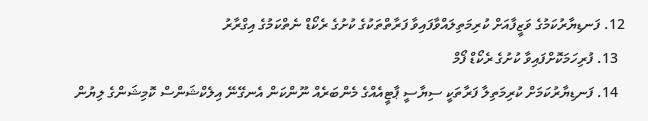12. ފަނޑިޔާރުކަމުގެ ވަޒީފާއަށް ކުރިމަތިލައްވާފައިވާ ފަރާތްތަކުގެ ކުށުގެ ރެކޯޑް ނެތްކަމުގެ އިގްރާރު
  13. ފުރިހަމަކޮށްފައިވާ ކުށުގެ ރެކޯޑް ފޯމް
  14. ފަނޑިޔާރުކަމަށް ކުރިމަތިލާ ފަރާތަކީ ސިޔާސީ ޕާޓީއެއްގެ މެންބަރެއް ނޫންކަން އެނގޭނޭ އިލެކްޝަންސް ކޮމިޝަންގެ ލިޔުން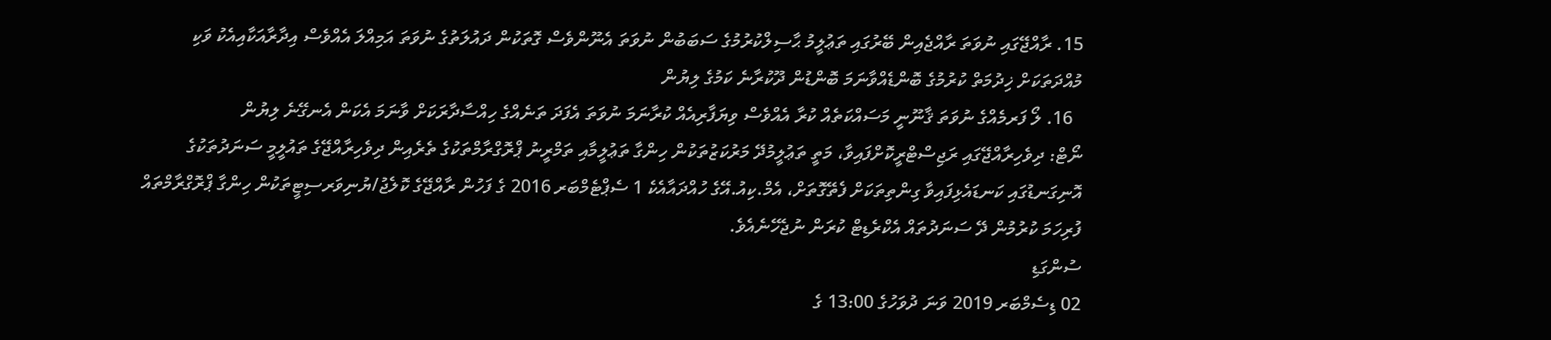15. ރާއްޖޭގައި ނުވަތަ ރާއްޖެއިން ބޭރުގައި ތަޢުލީމު ޙާސިލްކުރުމުގެ ސަބަބުން ނުވަތަ އެނޫންވެސް ގޮތަކުން ދައުލަތުގެ ނުވަތަ އަމިއްލަ އެއްވެސް އިދާރާއަކާއިއެކު ވަކި މުއްދަތަކަށް ޚިދުމަތް ކުރުމުގެ ބޮންޑެއްވާނަމަ ބޮންޑުން ދޫކުރާނެ ކަމުގެ ލިޔުން
  16. ލޯ ފަރމެއްގެ ނުވަތަ ޤާނޫނީ މަސައްކަތެއް ކުރާ އެއްވެސް ވިޔަފާރިއެއް ކުރާނަމަ ނުވަތަ އެފަދަ ތަނެއްގެ ހިއްސާދާރަކަށް ވާނަމަ އެކަން އެނގޭނެ ލިޔުން
ނޯޓް: ދިވެހިރާއްޖޭގައި ރަޖިސްޓްރީކޮށްފައިވާ، މަތީ ތަޢުލީމުދޭ މަރުކަޒުތަކުން ހިންގާ ތަޢުލީމާއި ތަމްރީނު ޕްރޮގްރާމްތަކުގެ ތެރެއިން ދިވެހިރާއްޖޭގެ ތައުލީމީ ސަނަދުތަކުގެ އޮނިގަނޑުގައި ކަނޑައެޅިފައިވާ ގިންތިތަކަށް ފެތޭގޮތަށް، އެމް.ކިއު.އޭގެ ހުއްދައާއެކެ 1 ސެޕްޓެމްބަރ 2016 ގެ ފަހުން ރާއްޖޭގެ ކޮލެޖު/ޔުނިވަރސިޓީތަކުން ހިންގާ ޕްރޮގްރާމްތައް ފުރިހަމަ ކުރުމުން ދޭ ސަނަދުތައް އެކްރެޑިޓް ކުރަން ނުޖެހޭނެއެވެ.
ސުންގަޑި
02 ޑިސެމްބަރ 2019 ވަނަ ދުވަހުގެ 13:00 ގެ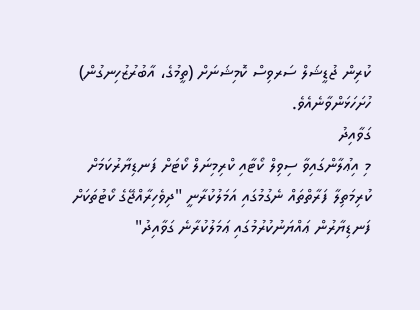ކުރިން ޖުޑީޝަލް ސަރވިސް ކޮމިޝަނަށް (ތީމުގެ، އާބުރުޒުހިނގުން) ހުށަހަޅަންވާނެއެވެ.
ގަވާއިދު
މި އިޢުލާންގައިވާ ސިވިލް ކޯޓާއި ކްރިމިނަލް ކޯޓަށް ފަނޑިޔާރުކަމަށް ކުރިމަތިލާ ފަރާތްތައް ނެގުމުގައި އަމަލުކުރާނީ "ދިވެހިރާއްޖޭގެ ކޯޓުތަކަށް ފަނޑިޔާރުން ޢައްޔަނުކުރުމުގައި ޢަމަލުކުރާނެ ގަވާއިދު"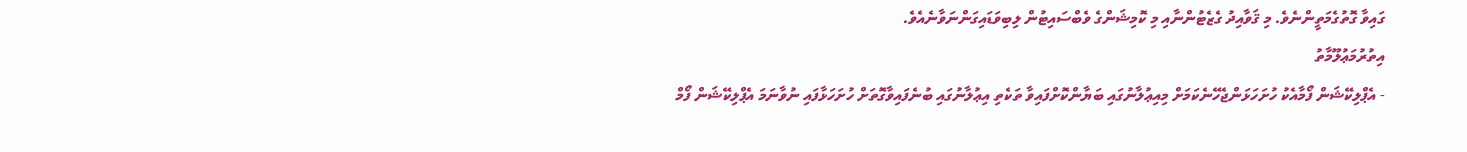ގައިވާ ގޮތުގެމަތީންނެވެ. މި ޤަވާއިދު ގެޒެޓުންނާއި މި ކޮމިޝަންގެ ވެބްސައިޓުން ލިބިވަޑައިގަންނަވާނެއެވެ.
އިތުރުމަޢުލޫމާތު
- އެޕްލިކޭޝަން ފޯމާއެކު ހުށަހަޅަންޖެހޭނެކަމަށް މިއިޢުލާނުގައި ބަޔާންކޮށްފައިވާ ތަކެތި އިޢުލާނުގައި ބުނެފައިވާގޮތަށް ހުށަހަޅާފައި ނުވާނަމަ އެޕްލިކޭޝަން ފޯމް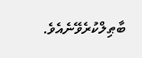ބާޠިލްކުރެވޭނެއެވެ.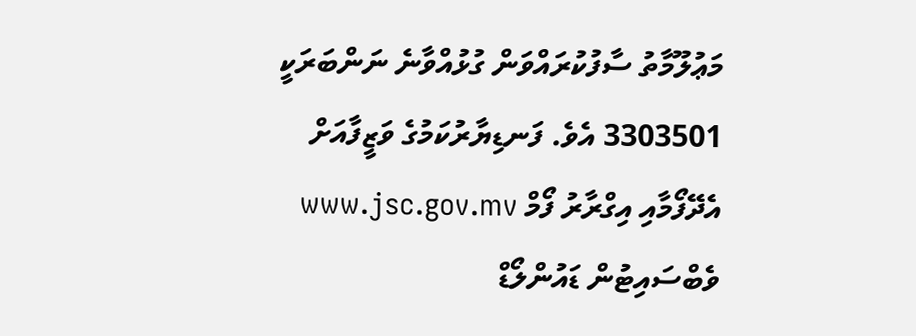މަޢުލޫމާތު ސާފުކުރައްވަން ގުޅުއްވާނެ ނަންބަރަކީ 3303501 އެވެ. ފަނޑިޔާރުކަމުގެ ވަޒީފާއަށް އެދޭފޯމާއި އިގްރާރު ފޯމް www.jsc.gov.mv ވެބްސައިޓުން ޑައުންލޯޑް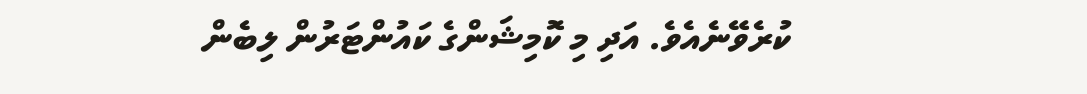ކުރެވޭނެއެވެ. އަދި މި ކޮމިޝަންގެ ކައުންޓަރުން ލިބެން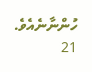ހުންނާނެއެވެ.
21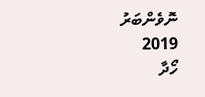ނޮވެންބަރު 2019
ހޯދާ